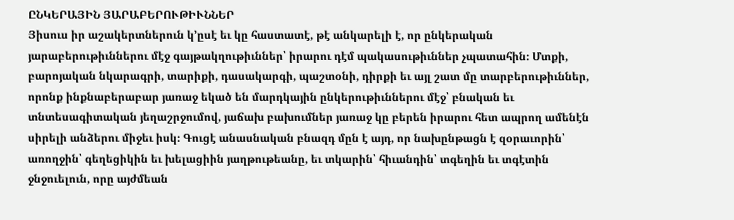ԸՆԿԵՐԱՅԻՆ ՅԱՐԱԲԵՐՈՒԹԻՒՆՆԵՐ
Յիսուս իր աշակերտներուն կ՚ըսէ եւ կը հաստատէ, թէ անկարելի է, որ ընկերական յարաբերութիւններու մէջ գայթակղութիւններ՝ իրարու դէմ պակասութիւններ չպատահին։ Մտքի, բարոյական նկարագրի, տարիքի, դասակարգի, պաշտօնի, դիրքի եւ այլ շատ մը տարբերութիւններ, որոնք ինքնաբերաբար յառաջ եկած են մարդկային ընկերութիւններու մէջ՝ բնական եւ տնտեսագիտական յեղաշրջումով, յաճախ բախումներ յառաջ կը բերեն իրարու հետ ապրող ամենէն սիրելի անձերու միջեւ իսկ։ Գուցէ անասնական բնազդ մըն է այդ, որ նախընթացն է զօրաւորին՝ առողջին՝ գեղեցիկին եւ խելացիին յաղթութեանը, եւ տկարին՝ հիւանդին՝ տգեղին եւ տգէտին ջնջուելուն, որը այժմեան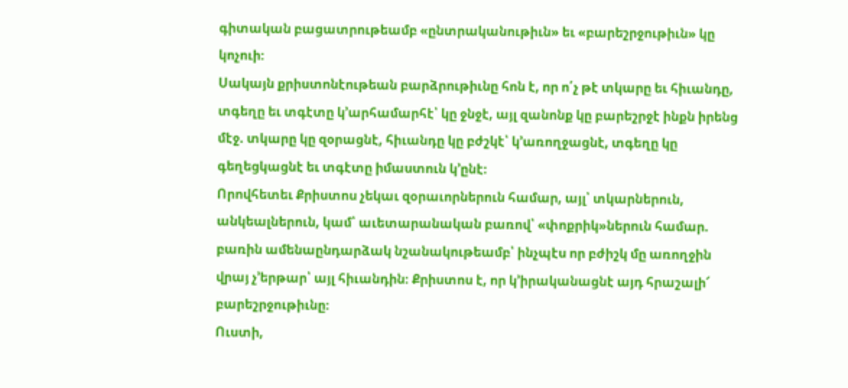գիտական բացատրութեամբ «ընտրականութիւն» եւ «բարեշրջութիւն» կը կոչուի։
Սակայն քրիստոնէութեան բարձրութիւնը հոն է, որ ո՛չ թէ տկարը եւ հիւանդը, տգեղը եւ տգէտը կ՚արհամարհէ՝ կը ջնջէ, այլ զանոնք կը բարեշրջէ ինքն իրենց մէջ. տկարը կը զօրացնէ, հիւանդը կը բժշկէ՝ կ՚առողջացնէ, տգեղը կը գեղեցկացնէ եւ տգէտը իմաստուն կ՚ընէ։
Որովհետեւ Քրիստոս չեկաւ զօրաւորներուն համար, այլ՝ տկարներուն, անկեալներուն, կամ՝ աւետարանական բառով՝ «փոքրիկ»ներուն համար. բառին ամենաընդարձակ նշանակութեամբ՝ ինչպէս որ բժիշկ մը առողջին վրայ չ՚երթար՝ այլ հիւանդին։ Քրիստոս է, որ կ՚իրականացնէ այդ հրաշալի՜ բարեշրջութիւնը։
Ուստի,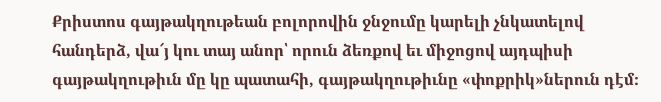Քրիստոս գայթակղութեան բոլորովին ջնջումը կարելի չնկատելով հանդերձ, վա՜յ կու տայ անոր՝ որուն ձեռքով եւ միջոցով այդպիսի գայթակղութիւն մը կը պատահի, գայթակղութիւնը «փոքրիկ»ներուն դէմ։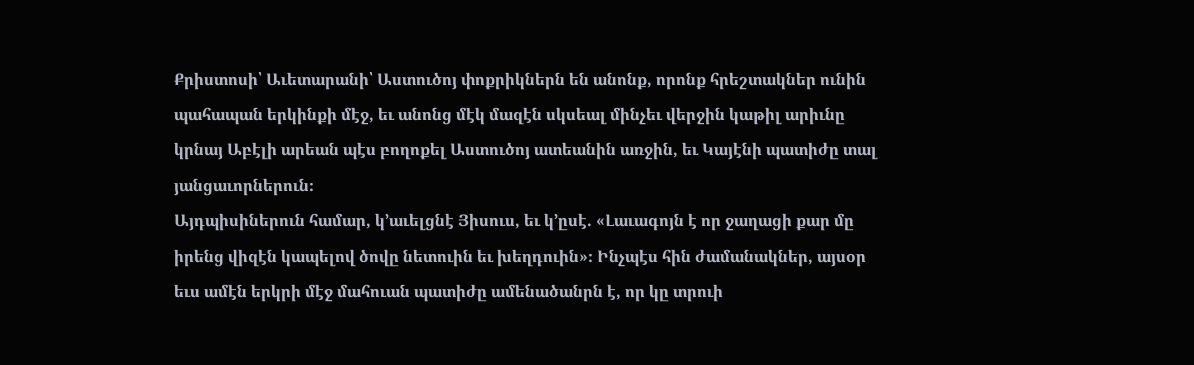Քրիստոսի՝ Աւետարանի՝ Աստուծոյ փոքրիկներն են անոնք, որոնք հրեշտակներ ունին պահապան երկինքի մէջ, եւ անոնց մէկ մազէն սկսեալ մինչեւ վերջին կաթիլ արիւնը կրնայ Աբէլի արեան պէս բողոքել Աստուծոյ ատեանին առջին, եւ Կայէնի պատիժը տալ յանցաւորներուն։
Այդպիսիներուն համար, կ՚աւելցնէ Յիսուս, եւ կ՚ըսէ. «Լաւագոյն է որ ջաղացի քար մը իրենց վիզէն կապելով ծովը նետուին եւ խեղդուին»։ Ինչպէս հին ժամանակներ, այսօր եւս ամէն երկրի մէջ մահուան պատիժը ամենածանրն է, որ կը տրուի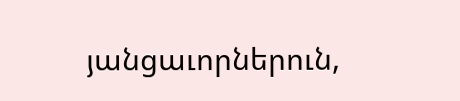յանցաւորներուն,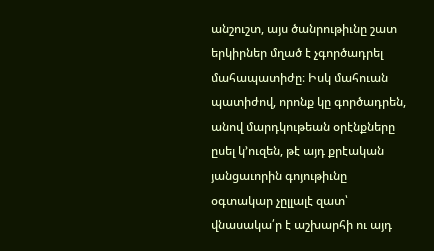անշուշտ, այս ծանրութիւնը շատ երկիրներ մղած է չգործադրել մահապատիժը։ Իսկ մահուան պատիժով, որոնք կը գործադրեն, անով մարդկութեան օրէնքները ըսել կ՚ուզեն, թէ այդ քրէական յանցաւորին գոյութիւնը օգտակար չըլլալէ զատ՝ վնասակա՛ր է աշխարհի ու այդ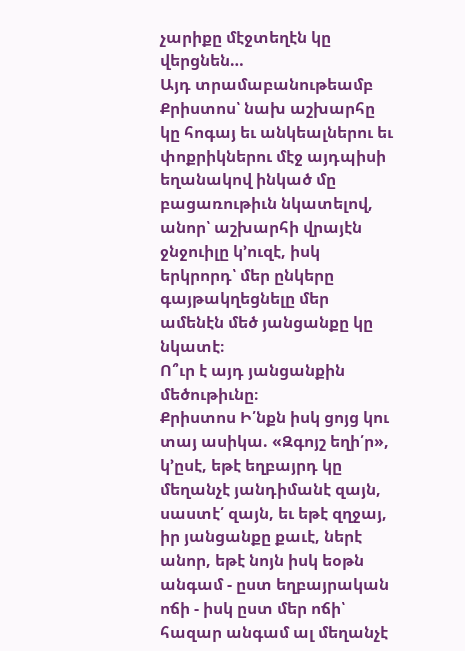չարիքը մէջտեղէն կը վերցնեն…
Այդ տրամաբանութեամբ Քրիստոս՝ նախ աշխարհը կը հոգայ եւ անկեալներու եւ փոքրիկներու մէջ այդպիսի եղանակով ինկած մը բացառութիւն նկատելով, անոր՝ աշխարհի վրայէն ջնջուիլը կ՚ուզէ, իսկ երկրորդ՝ մեր ընկերը գայթակղեցնելը մեր ամենէն մեծ յանցանքը կը նկատէ։
Ո՞ւր է այդ յանցանքին մեծութիւնը։
Քրիստոս Ի՛նքն իսկ ցոյց կու տայ ասիկա. «Զգոյշ եղի՛ր», կ՚ըսէ, եթէ եղբայրդ կը մեղանչէ յանդիմանէ զայն, սաստէ՛ զայն, եւ եթէ զղջայ, իր յանցանքը քաւէ, ներէ անոր, եթէ նոյն իսկ եօթն անգամ - ըստ եղբայրական ոճի - իսկ ըստ մեր ոճի՝ հազար անգամ ալ մեղանչէ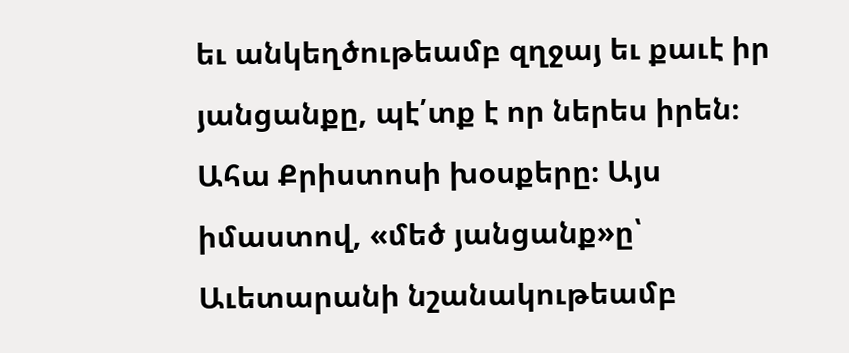եւ անկեղծութեամբ զղջայ եւ քաւէ իր յանցանքը, պէ՛տք է որ ներես իրեն։
Ահա Քրիստոսի խօսքերը։ Այս իմաստով, «մեծ յանցանք»ը՝ Աւետարանի նշանակութեամբ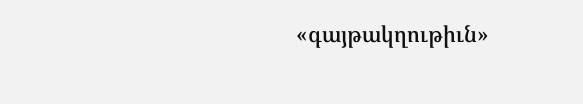«գայթակղութիւն»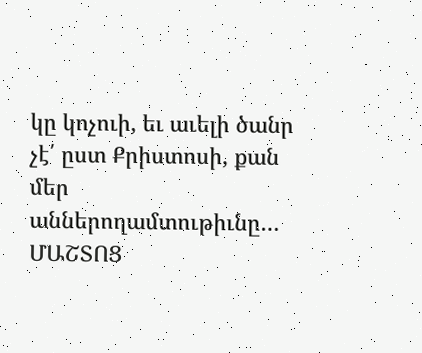կը կոչուի, եւ աւելի ծանր չէ՛ ըստ Քրիստոսի, քան մեր աններողամտութիւնը…
ՄԱՇՏՈՑ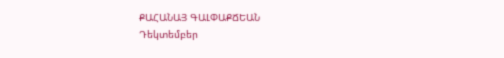ՔԱՀԱՆԱՅ ԳԱԼՓԱՔՃԵԱՆ
Դեկտեմբեր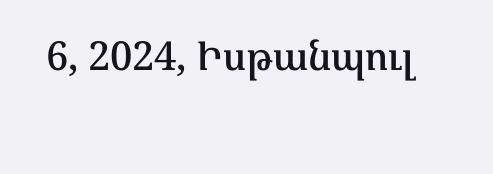6, 2024, Իսթանպուլ